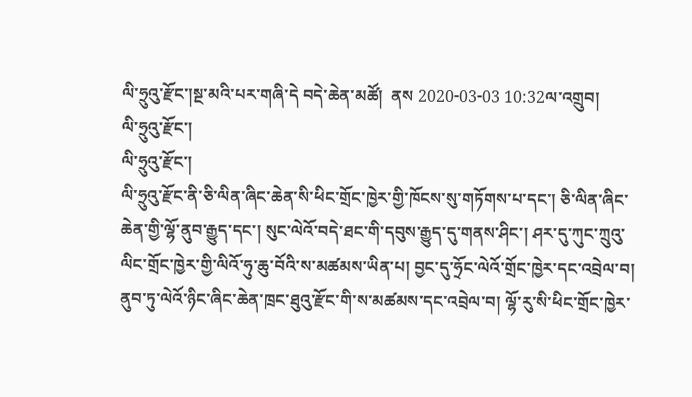ལི་ཧྲུའུ་རྫོང་།སྔ་མའི་པར་གཞི་དེ བདེ་ཆེན་མཚོ།  ནས 2020-03-03 10:32ལ་འགྲུབ།
ལི་ཧྲུའུ་རྫོང་།
ལི་ཧྲུའུ་རྫོང་།
ལི་ཧྲུའུ་རྫོང་ནི་ཅི་ལིན་ཞིང་ཆེན་སི་ཕིང་གྲོང་ཁྱེར་གྱི་ཁོངས་སུ་གཏོགས་པ་དང་། ཅི་ལིན་ཞིང་ཆེན་གྱི་ལྷོ་ནུབ་རྒྱུད་དང་། སུང་ལེའོ་བདེ་ཐང་གི་དབུས་རྒྱུད་དུ་གནས་ཤིང་། ཤར་དུ་ཀུང་ཀྲུའུ་ལིང་གྲོང་ཁྱེར་གྱི་ལིའོ་ཧུ་ཆུ་བོའི་ས་མཚམས་ཡིན་པ། བྱང་དུ་ཧྲོང་ལེའོ་གྲོང་ཁྱེར་དང་འབྲེལ་བ། ནུབ་ཏུ་ལེའོ་ཉིང་ཞིང་ཆེན་ཁྲང་ཐུའུ་རྫོང་གི་ས་མཚམས་དང་འབྲེལ་བ། ལྷོ་རུ་སི་ཕིང་གྲོང་ཁྱེར་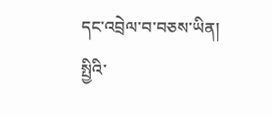དང་འབྲེལ་བ་བཅས་ཡིན། སྤྱིའི་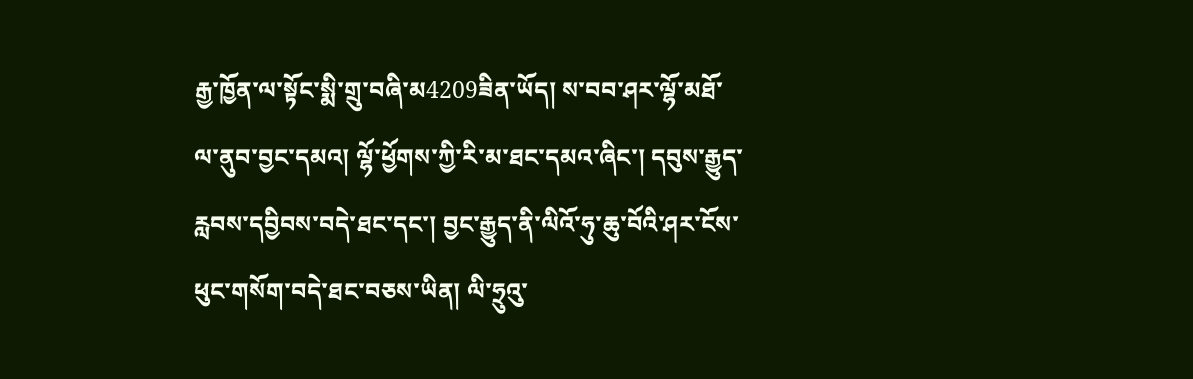རྒྱ་ཁྱོན་ལ་སྟོང་སྨི་གྲུ་བཞི་མ4209ཟིན་ཡོད། ས་བབ་ཤར་ལྷོ་མཐོ་ལ་ནུབ་བྱང་དམའ། ལྷོ་ཕྱོགས་ཀྱི་རི་མ་ཐང་དམའ་ཞིང་། དབུས་རྒྱུད་རླབས་དབྱིབས་བདེ་ཐང་དང་། བྱང་རྒྱུད་ནི་ལིའོ་ཧུ་ཆུ་བོའི་ཤར་ངོས་ཕུང་གསོག་བདེ་ཐང་བཅས་ཡིན། ལི་ཧྲུའུ་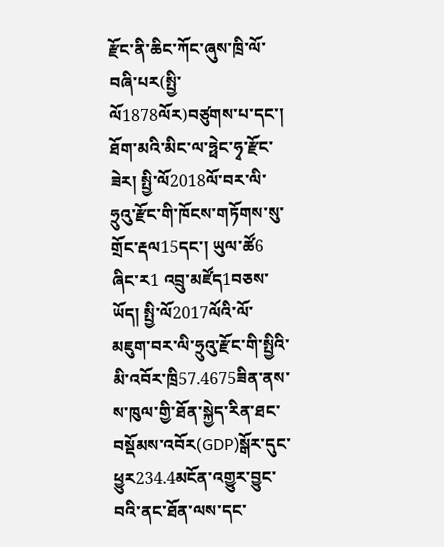རྫོང་ནི་ཆིང་ཀོང་ཞུས་ཁྲི་ལོ་བཞི་པར(སྤྱི་ལོ1878ལོར)བཙུགས་པ་དང་། ཐོག་མའི་མིང་ལ་ཧྥེང་ཧྭ་རྫོང་ཟེར། སྤྱི་ལོ2018ལོ་བར་ལི་ཧྲུའུ་རྫོང་གི་ཁོངས་གཏོགས་སུ་གྲོང་རྡལ15དང་། ཡུལ་ཚོ6 ཞིང་ར1 འབྲུ་མཛོད1བཅས་ཡོད། སྤྱི་ལོ2017ལོའི་ལོ་མཇུག་བར་ལི་ཧྲུའུ་རྫོང་གི་སྤྱིའི་མི་འབོར་ཁྲི57.4675ཟིན་ནས་ས་ཁུལ་གྱི་ཐོན་སྐྱེད་རིན་ཐང་བསྡོམས་འབོར(GDP)སྒོར་དུང་ཕྱུར234.4མངོན་འགྱུར་བྱུང་བའི་ནང་ཐོན་ལས་དང་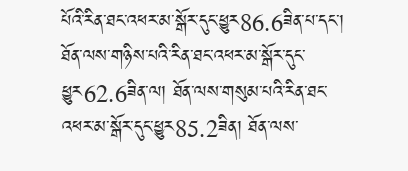པོའི་རིན་ཐང་འཕར་མ་སྒོར་དུང་ཕྱུར86.6ཟིན་པ་དང་། ཐོན་ལས་གཉིས་པའི་རིན་ཐང་འཕར་མ་སྒོར་དུང་ཕྱུར62.6ཟིན་ལ། ཐོན་ལས་གསུམ་པའི་རིན་ཐང་འཕར་མ་སྒོར་དུང་ཕྱུར85.2ཟིན། ཐོན་ལས་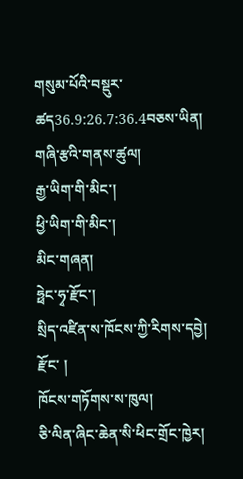གསུམ་པོའི་བསྡུར་ཚད36.9:26.7:36.4བཅས་ཡིན།
གཞི་རྩའི་གནས་ཚུལ།
རྒྱ་ཡིག་གི་མིང་།
ཕྱི་ཡིག་གི་མིང་།
མིང་གཞན།
ཧྥེང་ཧྭ་རྫོང་།
སྲིད་འཛིན་ས་ཁོངས་ཀྱི་རིགས་དབྱེ།
རྫོང་ །
ཁོངས་གཏོགས་ས་ཁུལ།
ཅི་ལིན་ཞིང་ཆེན་སི་ཕིང་གྲོང་ཁྱེར།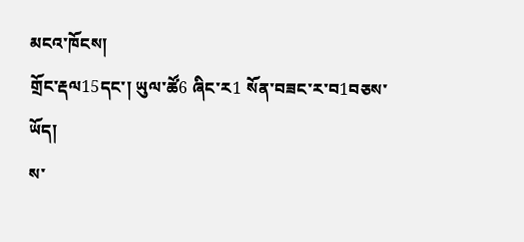མངའ་ཁོངས།
གྲོང་རྡལ15དང་། ཡུལ་ཚོ6 ཞིང་ར1 སོན་བཟང་ར་བ1བཅས་ཡོད།
ས་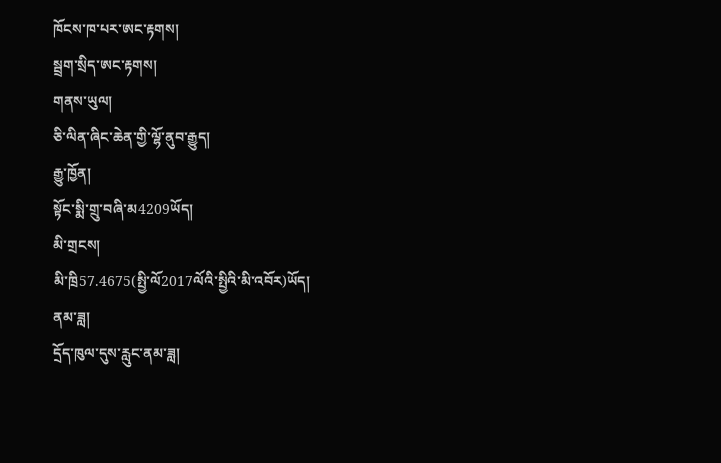ཁོངས་ཁ་པར་ཨང་རྟགས།
སྦྲག་སྲིད་ཨང་རྟགས།
གནས་ཡུལ།
ཅི་ལིན་ཞིང་ཆེན་གྱི་ལྷོ་ནུབ་རྒྱུད།
རྒྱུ་ཁྱོན།
སྟོང་སྨི་གྲུ་བཞི་མ4209ཡོད།
མི་གྲངས།
མི་ཁྲི57.4675(སྤྱི་ལོ2017ལོའི་སྤྱིའི་མི་འབོར)ཡོད།
ནམ་ཟླ།
དྲོད་ཁུལ་དུས་རླུང་ནམ་ཟླ།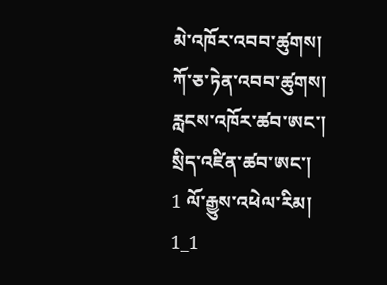མེ་འཁོར་འབབ་ཚུགས།
ཀོ་ཅ་ཏེན་འབབ་ཚུགས།
རླངས་འཁོར་ཚབ་ཨང་།
སྲིད་འཛིན་ཚབ་ཨང་།
1 ལོ་རྒྱུས་འཕེལ་རིམ།
1_1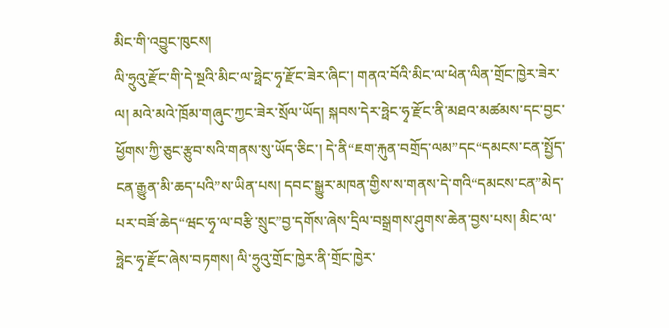མིང་གི་འབྱུང་ཁུངས།
ལི་ཧྲུའུ་རྫོང་གི་དེ་སྔའི་མིང་ལ་ཧྥེང་ཧྭ་རྫོང་ཟེར་ཞིང་། གནའ་བོའི་མིང་ལ་ཕེན་ལིན་གྲོང་ཁྱེར་ཟེར་ལ། མའེ་མའེ་ཁྲོམ་གཞུང་ཀྱང་ཟེར་སྲོལ་ཡོད། སྐབས་དེར་ཧྥེང་ཧྭ་རྫོང་ནི་མཐའ་མཚམས་དང་བྱང་ཕྱོགས་ཀྱི་ཅུང་རྩུབ་སའི་གནས་སུ་ཡོད་ཅིང་། དེ་ནི“ཇག་རྐུན་བགྲོད་ལམ”དང“དམངས་ངན་སྤྱོད་ངན་རྒྱུན་མི་ཆད་པའི”ས་ཡིན་པས། དབང་སྒྱུར་མཁན་གྱིས་ས་གནས་དེ་གའི“དམངས་ངན”མེད་པར་བཟོ་ཆེད“ཝང་ཧྭ་ལ་བརྩི་སྲུང”བྱ་དགོས་ཞེས་དྲིལ་བསྒྲགས་ཤུགས་ཆེན་བྱས་པས། མིང་ལ་ཧྥེང་ཧྭ་རྫོང་ཞེས་བཏགས། ལི་ཧྲུའུ་གྲོང་ཁྱེར་ནི་གྲོང་ཁྱེར་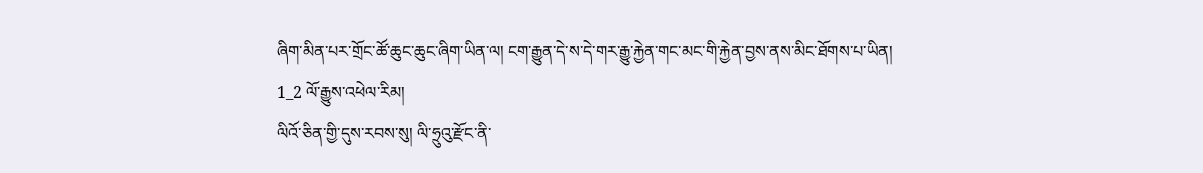ཞིག་མིན་པར་གྲོང་ཚོ་ཆུང་ཆུང་ཞིག་ཡིན་ལ། ངག་རྒྱུན་དེ་ས་དེ་གར་རྒྱུ་རྐྱེན་གང་མང་གི་རྐྱེན་བྱས་ནས་མིང་ཐོགས་པ་ཡིན།
1_2 ལོ་རྒྱུས་འཕེལ་རིམ།
ལིའོ་ཅིན་གྱི་དུས་རབས་སུ། ལི་ཧྲུའུ་རྫོང་ནི་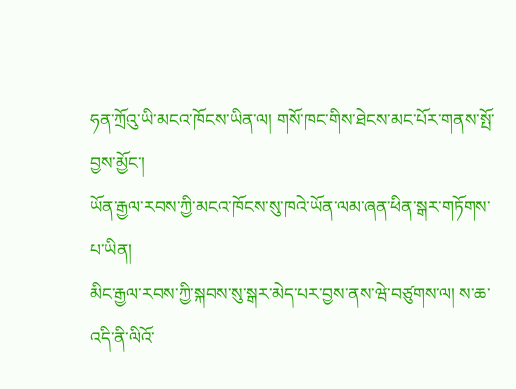ཧན་ཀྲོའུ་ཡི་མངའ་ཁོངས་ཡིན་ལ། གསོ་ཁང་གིས་ཐེངས་མང་པོར་གནས་སྤོ་བྱས་མྱོང་།
ཡོན་རྒྱལ་རབས་ཀྱི་མངའ་ཁོངས་སུ་ཁའེ་ཡོན་ལམ་ཞན་ཕིན་སྒར་གཏོགས་པ་ཡིན།
མིང་རྒྱལ་རབས་ཀྱི་སྐབས་སུ་སྒར་མེད་པར་བྱས་ནས་ཝེ་བཙུགས་ལ། ས་ཆ་འདི་ནི་ལིའོ་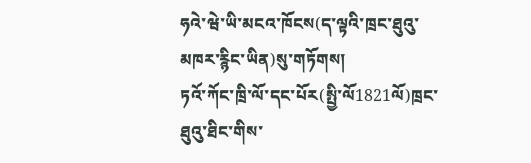ཧའེ་ཝེ་ཡི་མངའ་ཁོངས(ད་ལྟའི་ཁྲང་ཐུའུ་མཁར་རྙིང་ཡིན)སུ་གཏོགས།
ཏའོ་ཀོང་ཁྲི་ལོ་དང་པོར(སྤྱི་ལོ1821ལོ)ཁྲང་ཐུའུ་ཐིང་གིས་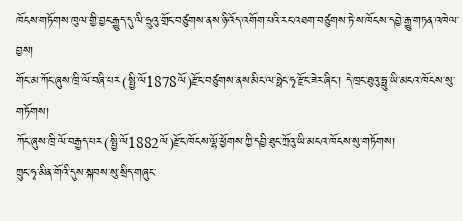ཁོངས་གཏོགས་ཁུལ་གྱི་བྱང་རྒྱུད་དུ་ལི་ཧྲུའུ་གྲོང་བཙུགས་ནས་ཉི་འོད་འགོག་པའི་རང་འཐག་བཙུགས་ཏེ་ས་ཁོངས་དབྱེ་རྒྱུ་གཏན་འཁེལ་བྱས།
གོང་མ་ཀོང་ཞུས་ཁྲི་ལོ་བཞི་པར(སྤྱི་ལོ1878ལོ)རྫོང་བཙུགས་ནས་མིང་ལ་ཧྥེང་ཧྭ་རྫོང་ཟེར་ཞིང་། དེ་ཁྲང་ཐུའུ་ཧྥུ་ཡི་མངའ་ཁོངས་སུ་གཏོགས།
ཀོང་ཞུས་ཁྲི་ལོ་བརྒྱད་པར(སྤྱི་ལོ1882ལོ)རྫོང་ཁོངས་ལྷོ་ཕྱོགས་ཀྱི་དབྱི་ཐུང་ཀྲོའུ་ཡི་མངའ་ཁོངས་སུ་གཏོགས།
ཀྲུང་ཧྭ་མིན་གོའི་དུས་སྐབས་སུ་སྲིད་གཞུང་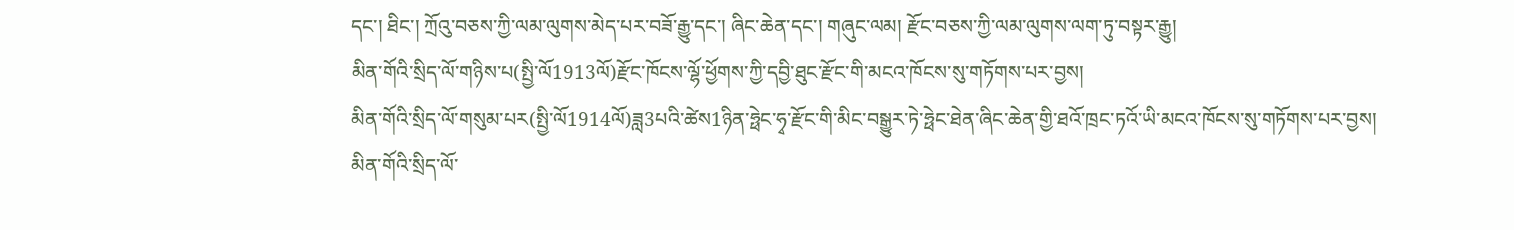དང་། ཐིང་། ཀྲོའུ་བཅས་ཀྱི་ལམ་ལུགས་མེད་པར་བཟོ་རྒྱུ་དང་། ཞིང་ཆེན་དང་། གཞུང་ལམ། རྫོང་བཅས་ཀྱི་ལམ་ལུགས་ལག་ཏུ་བསྟར་རྒྱུ།
མིན་གོའི་སྲིད་ལོ་གཉིས་པ(སྤྱི་ལོ1913ལོ)རྫོང་ཁོངས་ལྷོ་ཕྱོགས་ཀྱི་དབྱི་ཐུང་རྫོང་གི་མངའ་ཁོངས་སུ་གཏོགས་པར་བྱས།
མིན་གོའི་སྲིད་ལོ་གསུམ་པར(སྤྱི་ལོ1914ལོ)ཟླ3པའི་ཚེས1ཉིན་ཧྥེང་ཧྭ་རྫོང་གི་མིང་བསྒྱུར་ཏེ་ཧྥེང་ཐེན་ཞིང་ཆེན་གྱི་ཐའོ་ཁྲང་ཏའོ་ཡི་མངའ་ཁོངས་སུ་གཏོགས་པར་བྱས།
མིན་གོའི་སྲིད་ལོ་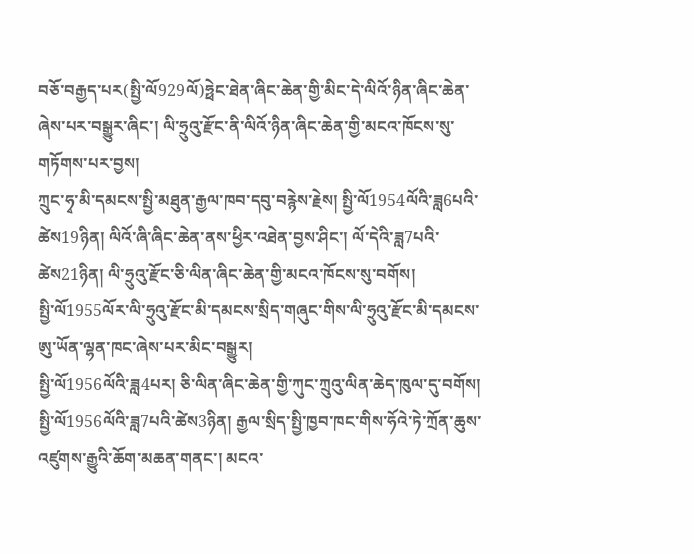བཅོ་བརྒྱད་པར(སྤྱི་ལོ929ལོ)ཧྥེང་ཐེན་ཞིང་ཆེན་གྱི་མིང་དེ་ལིའོ་ཉིན་ཞིང་ཆེན་ཞེས་པར་བསྒྱུར་ཞིང་། ལི་ཧྲུའུ་རྫོང་ནི་ལིའོ་ཉིན་ཞིང་ཆེན་གྱི་མངའ་ཁོངས་སུ་གཏོགས་པར་བྱས།
ཀྲུང་ཧྭ་མི་དམངས་སྤྱི་མཐུན་རྒྱལ་ཁབ་དབུ་བརྙེས་རྗེས། སྤྱི་ལོ1954ལོའི་ཟླ6པའི་ཚེས19ཉིན། ལིའོ་ཞི་ཞིང་ཆེན་ནས་ཕྱིར་འཐེན་བྱས་ཤིང་། ལོ་དེའི་ཟླ7པའི་ཚེས21ཉིན། ལི་ཧྲུའུ་རྫོང་ཅི་ལིན་ཞིང་ཆེན་གྱི་མངའ་ཁོངས་སུ་བགོས།
སྤྱི་ལོ1955ལོར་ལི་ཧྲུའུ་རྫོང་མི་དམངས་སྲིད་གཞུང་གིས་ལི་ཧྲུའུ་རྫོང་མི་དམངས་ཨུ་ཡོན་ལྷན་ཁང་ཞེས་པར་མིང་བསྒྱུར།
སྤྱི་ལོ1956ལོའི་ཟླ4པར། ཅི་ལིན་ཞིང་ཆེན་གྱི་ཀུང་ཀྲུའུ་ལིན་ཆེད་ཁུལ་དུ་བགོས།
སྤྱི་ལོ1956ལོའི་ཟླ7པའི་ཚེས3ཉིན། རྒྱལ་སྲིད་སྤྱི་ཁྱབ་ཁང་གིས་ཧོའེ་ཏེ་ཀྲོན་ཆུས་འཛུགས་རྒྱུའི་ཆོག་མཆན་གནང་། མངའ་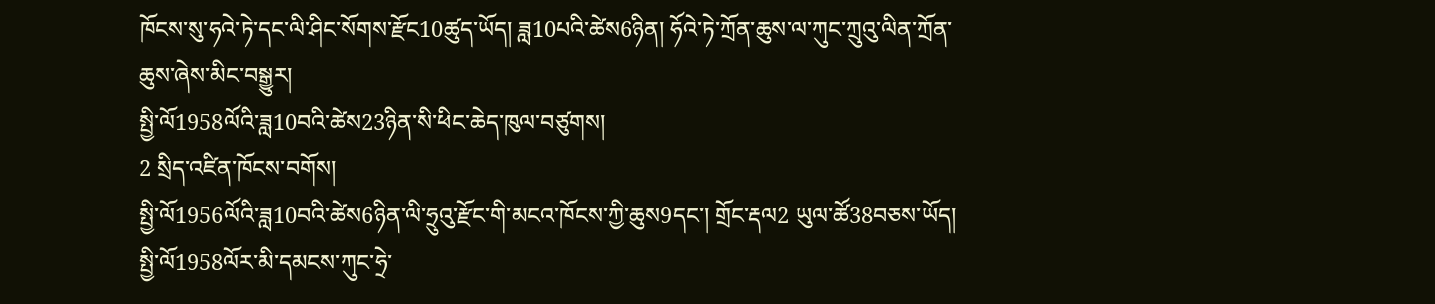ཁོངས་སུ་ཧའེ་ཏེ་དང་ལི་ཤིང་སོགས་རྫོང10ཚུད་ཡོད། ཟླ10པའི་ཚེས6ཉིན། ཧོའེ་ཏེ་ཀྲོན་ཆུས་ལ་ཀུང་ཀྲུའུ་ལིན་ཀྲོན་ཆུས་ཞེས་མིང་བསྒྱུར།
སྤྱི་ལོ1958ལོའི་ཟླ10བའི་ཚེས23ཉིན་སི་ཕིང་ཆེད་ཁུལ་བཙུགས།
2 སྲིད་འཛིན་ཁོངས་བགོས།
སྤྱི་ལོ1956ལོའི་ཟླ10བའི་ཚེས6ཉིན་ལི་ཧྲུའུ་རྫོང་གི་མངའ་ཁོངས་ཀྱི་ཆུས9དང་། གྲོང་རྡལ2 ཡུལ་ཚོ38བཅས་ཡོད།
སྤྱི་ལོ1958ལོར་མི་དམངས་ཀུང་ཧྲེ་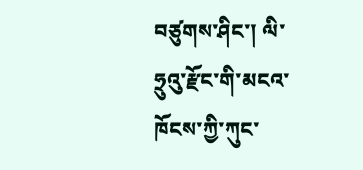བཙུགས་ཤིང་། ལི་ཧྲུའུ་རྫོང་གི་མངའ་ཁོངས་ཀྱི་ཀུང་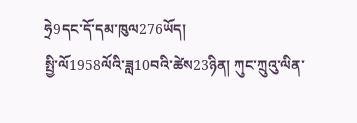ཧྲེ9དང་དོ་དམ་ཁུལ276ཡོད།
སྤྱི་ལོ1958ལོའི་ཟླ10བའི་ཚེས23ཉིན། ཀུང་ཀྲུའུ་ལིན་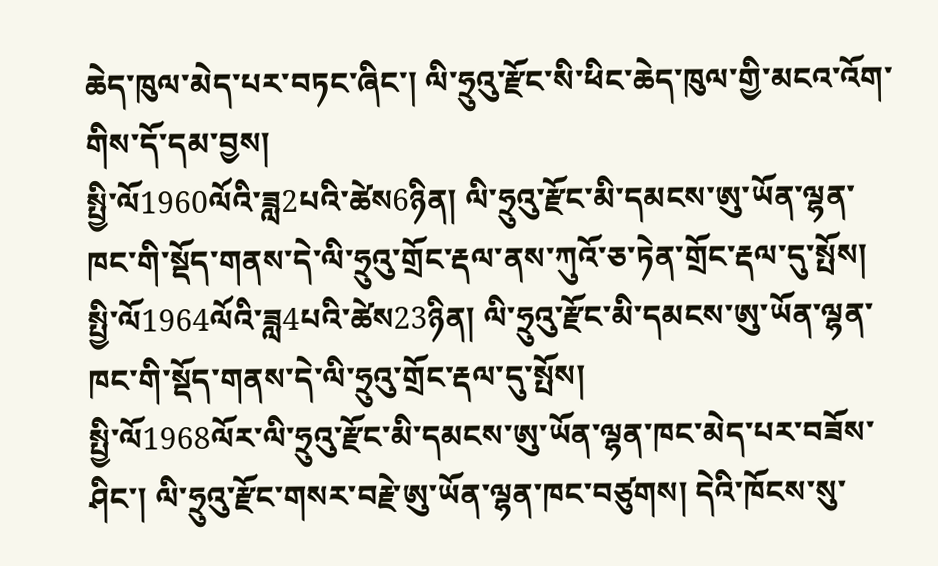ཆེད་ཁུལ་མེད་པར་བཏང་ཞིང་། ལི་ཧྲུའུ་རྫོང་སི་ཕིང་ཆེད་ཁུལ་གྱི་མངའ་འོག་གིས་དོ་དམ་བྱས།
སྤྱི་ལོ1960ལོའི་ཟླ2པའི་ཚེས6ཉིན། ལི་ཧྲུའུ་རྫོང་མི་དམངས་ཨུ་ཡོན་ལྷན་ཁང་གི་སྡོད་གནས་དེ་ལི་ཧྲུའུ་གྲོང་རྡལ་ནས་ཀུའོ་ཅ་ཏེན་གྲོང་རྡལ་དུ་སྤོས།
སྤྱི་ལོ1964ལོའི་ཟླ4པའི་ཚེས23ཉིན། ལི་ཧྲུའུ་རྫོང་མི་དམངས་ཨུ་ཡོན་ལྷན་ཁང་གི་སྡོད་གནས་དེ་ལི་ཧྲུའུ་གྲོང་རྡལ་དུ་སྤོས།
སྤྱི་ལོ1968ལོར་ལི་ཧྲུའུ་རྫོང་མི་དམངས་ཨུ་ཡོན་ལྷན་ཁང་མེད་པར་བཟོས་ཤིང་། ལི་ཧྲུའུ་རྫོང་གསར་བརྗེ་ཨུ་ཡོན་ལྷན་ཁང་བཙུགས། དེའི་ཁོངས་སུ་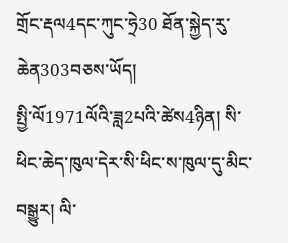གྲོང་རྡལ4དང་ཀུང་ཧྲེ30 ཐོན་སྐྱེད་རུ་ཆེན303བཅས་ཡོད།
སྤྱི་ལོ1971ལོའི་ཟླ2པའི་ཚེས4ཉིན། སི་ཕིང་ཆེད་ཁུལ་དེར་སི་ཕིང་ས་ཁུལ་དུ་མིང་བསྒྱུར། ལི་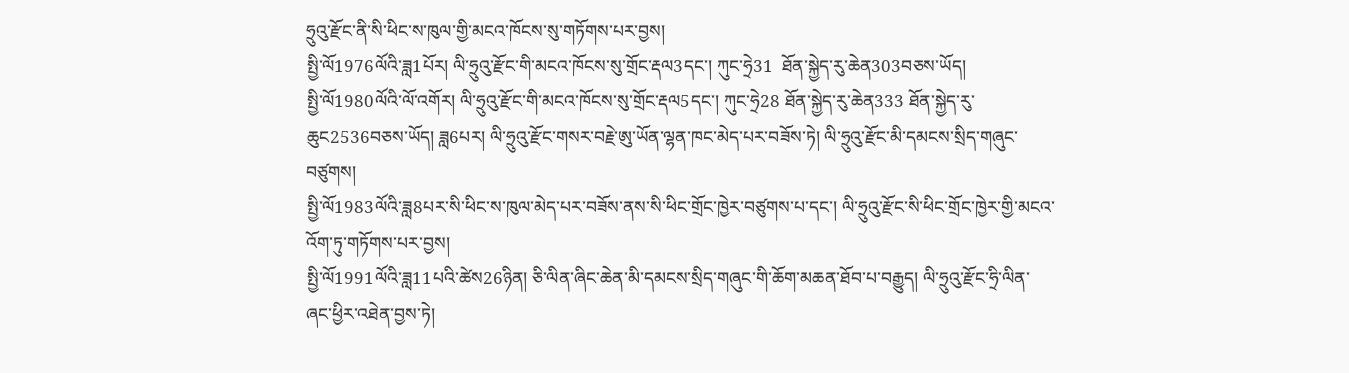ཧྲུའུ་རྫོང་ནི་སི་ཕིང་ས་ཁུལ་གྱི་མངའ་ཁོངས་སུ་གཏོགས་པར་བྱས།
སྤྱི་ལོ1976ལོའི་ཟླ1པོར། ལི་ཧྲུའུ་རྫོང་གི་མངའ་ཁོངས་སུ་གྲོང་རྡལ3དང་། ཀུང་ཧྲེ31  ཐོན་སྐྱེད་རུ་ཆེན303བཅས་ཡོད།
སྤྱི་ལོ1980ལོའི་ལོ་འགོར། ལི་ཧྲུའུ་རྫོང་གི་མངའ་ཁོངས་སུ་གྲོང་རྡལ5དང་། ཀུང་ཧྲེ28 ཐོན་སྐྱེད་རུ་ཆེན333 ཐོན་སྐྱེད་རུ་ཆུང2536བཅས་ཡོད། ཟླ6པར། ལི་ཧྲུའུ་རྫོང་གསར་བརྗེ་ཨུ་ཡོན་ལྷན་ཁང་མེད་པར་བཟོས་ཏེ། ལི་ཧྲུའུ་རྫོང་མི་དམངས་སྲིད་གཞུང་བཙུགས།
སྤྱི་ལོ1983ལོའི་ཟླ8པར་སི་ཕིང་ས་ཁུལ་མེད་པར་བཟོས་ནས་སི་ཕིང་གྲོང་ཁྱེར་བཙུགས་པ་དང་། ལི་ཧྲུའུ་རྫོང་སི་ཕིང་གྲོང་ཁྱེར་གྱི་མངའ་འོག་ཏུ་གཏོགས་པར་བྱས།
སྤྱི་ལོ1991ལོའི་ཟླ11པའི་ཚེས26ཉིན། ཅི་ལིན་ཞིང་ཆེན་མི་དམངས་སྲིད་གཞུང་གི་ཆོག་མཆན་ཐོབ་པ་བརྒྱུད། ལི་ཧྲུའུ་རྫོང་ཧྲི་ལིན་ཞང་ཕྱིར་འཐེན་བྱས་ཏེ།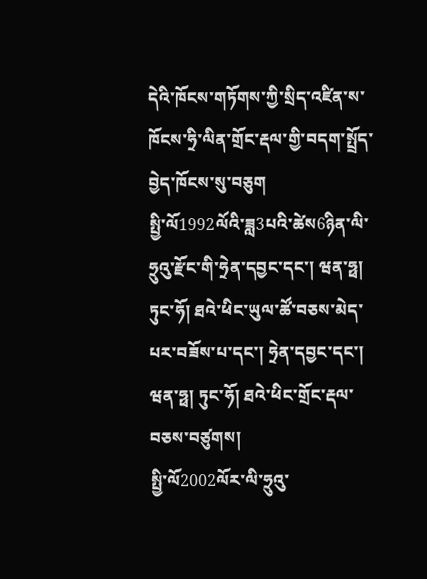དེའི་ཁོངས་གཏོགས་ཀྱི་སྲིད་འཛིན་ས་ཁོངས་ཧྲི་ལིན་གྲོང་རྡལ་གྱི་བདག་སྤྲོད་བྱེད་ཁོངས་སུ་བཅུག
སྤྱི་ལོ1992ལོའི་ཟླ3པའི་ཚེས6ཉིན་ལི་ཧྲུའུ་རྫོང་གི་ཧྲེན་དབྱང་དང་། ཝན་ཧྥ། ཏུང་ཧོ། ཐའེ་ཕིང་ཡུལ་ཚོ་བཅས་མེད་པར་བཟོས་པ་དང་། ཧྲེན་དབྱང་དང་། ཝན་ཧྥ། ཏུང་ཧོ། ཐའེ་ཕིང་གྲོང་རྡལ་བཅས་བཙུགས།
སྤྱི་ལོ2002ལོར་ལི་ཧྲུའུ་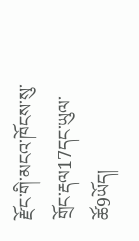རྫོང་གི་མངའ་ཁོངས་སུ་གྲོང་རྡལ17དང་ཡུལ་ཚོ9ཡོད།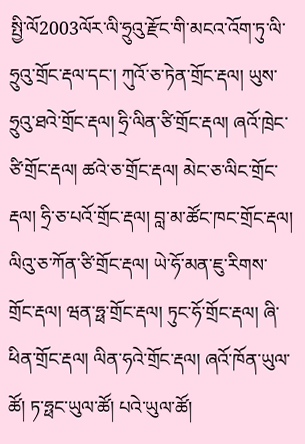སྤྱི་ལོ2003ལོར་ལི་ཧྲུའུ་རྫོང་གི་མངའ་འོག་ཏུ་ལི་ཧྲུའུ་གྲོང་རྡལ་དང་། ཀུའོ་ཅ་ཏེན་གྲོང་རྡལ། ཡུས་ཧྲུའུ་ཐའེ་གྲོང་རྡལ། ཧྲི་ལིན་ཙི་གྲོང་རྡལ། ཞའོ་ཁྲེང་ཙི་གྲོང་རྡལ། ཚའེ་ཅ་གྲོང་རྡལ། མེང་ཅ་ལིང་གྲོང་རྡལ། ཧྲི་ཅ་པའོ་གྲོང་རྡལ། བླ་མ་ཚོང་ཁང་གྲོང་རྡལ། ལིའུ་ཅ་ཀོན་ཙི་གྲོང་རྡལ། ཡེ་ཧོ་མན་ཇུ་རིགས་གྲོང་རྡལ། ཝན་ཧྥ་གྲོང་རྡལ། ཏུང་ཧོ་གྲོང་རྡལ། ཞི་ཕིན་གྲོང་རྡལ། ལིན་ཧའེ་གྲོང་རྡལ། ཞའོ་ཁོན་ཡུལ་ཚོ། ཏ་ཧྥང་ཡུལ་ཚོ། པའེ་ཡུལ་ཚོ།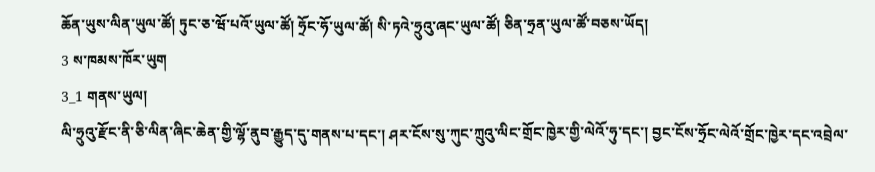ཆོན་ཡུས་ལིན་ཡུལ་ཚོ། ཏུང་ཅ་ཝོ་པའོ་ཡུལ་ཚོ། ཧྲོང་ཧོ་ཡུལ་ཚོ། སི་ཏའེ་ཧྲུའུ་ཞང་ཡུལ་ཚོ། ཅིན་ཧྲན་ཡུལ་ཚོ་བཅས་ཡོད།
3 ས་ཁམས་ཁོར་ཡུག
3_1 གནས་ཡུལ།
ལི་ཧྲུའུ་རྫོང་ནི་ཅི་ལིན་ཞིང་ཆེན་གྱི་ལྷོ་ནུབ་རྒྱུད་དུ་གནས་པ་དང་། ཤར་ངོས་སུ་ཀུང་ཀྲུའུ་ལིང་གྲོང་ཁྱེར་གྱི་ལེའོ་ཧུ་དང་། བྱང་ངོས་ཧྲོང་ལེའོ་གྲོང་ཁྱེར་དང་འབྲེལ་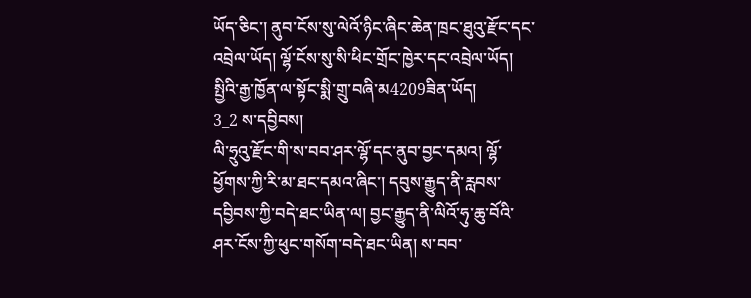ཡོད་ཅིང་། ནུབ་ངོས་སུ་ལེའོ་ཉིང་ཞིང་ཆེན་ཁྲང་ཐུའུ་རྫོང་དང་འབྲེལ་ཡོད། ལྷོ་ངོས་སུ་སི་ཕིང་གྲོང་ཁྱེར་དང་འབྲེལ་ཡོད། སྤྱིའི་རྒྱ་ཁྱོན་ལ་སྟོང་སྨི་གྲུ་བཞི་མ4209ཟིན་ཡོད།
3_2 ས་དབྱིབས།
ལི་ཧྲུའུ་རྫོང་གི་ས་བབ་ཤར་ལྷོ་དང་ནུབ་བྱང་དམའ། ལྷོ་ཕྱོགས་ཀྱི་རི་མ་ཐང་དམའ་ཞིང་། དབུས་རྒྱུད་ནི་རླབས་དབྱིབས་ཀྱི་བདེ་ཐང་ཡིན་ལ། བྱང་རྒྱུད་ནི་ལིའོ་ཧུ་ཆུ་བོའི་ཤར་ངོས་ཀྱི་ཕུང་གསོག་བདེ་ཐང་ཡིན། ས་བབ་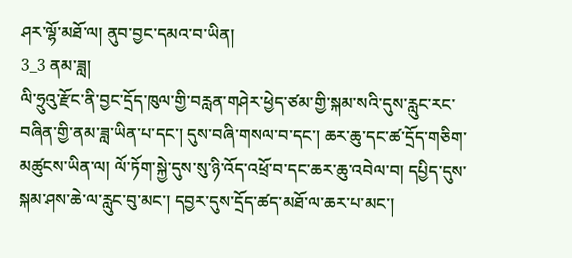ཤར་ལྷོ་མཐོ་ལ། ནུབ་བྱང་དམའ་བ་ཡིན།
3_3 ནམ་ཟླ།
ལི་ཧྲུའུ་རྫོང་ནི་བྱང་དྲོད་ཁུལ་གྱི་བརླན་གཤེར་ཕྱེད་ཙམ་གྱི་སྐམ་སའི་དུས་རླུང་རང་བཞིན་གྱི་ནམ་ཟླ་ཡིན་པ་དང་། དུས་བཞི་གསལ་བ་དང་། ཆར་ཆུ་དང་ཚ་དྲོད་གཅིག་མཚུངས་ཡིན་ལ། ལོ་ཏོག་སྐྱེ་དུས་སུ་ཉི་འོད་འཕྲོ་བ་དང་ཆར་ཆུ་འབེལ་བ། དཔྱིད་དུས་སྐམ་ཤས་ཆེ་ལ་རླུང་བུ་མང་། དབྱར་དུས་དྲོད་ཚད་མཐོ་ལ་ཆར་པ་མང་།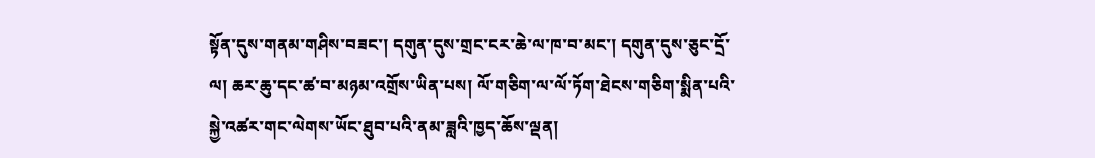སྟོན་དུས་གནམ་གཤིས་བཟང་། དགུན་དུས་གྲང་ངར་ཆེ་ལ་ཁ་བ་མང་། དགུན་དུས་ཅུང་དྲོ་ལ། ཆར་ཆུ་དང་ཚ་བ་མཉམ་འགྲོས་ཡིན་པས། ལོ་གཅིག་ལ་ལོ་ཏོག་ཐེངས་གཅིག་སྨིན་པའི་སྐྱེ་འཚར་གང་ལེགས་ཡོང་ཐུབ་པའི་ནམ་ཟླའི་ཁྱད་ཆོས་ལྡན།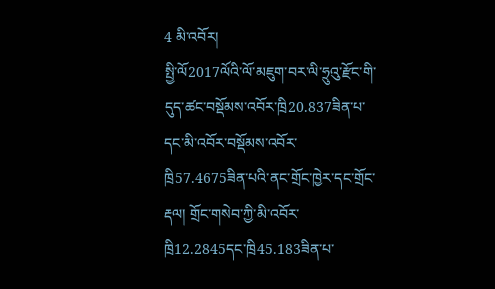4 མི་འབོར།
སྤྱི་ལོ2017ལོའི་ལོ་མཇུག་བར་ལི་ཧྲུའུ་རྫོང་གི་དུད་ཚང་བསྡོམས་འབོར་ཁྲི20.837ཟིན་པ་དང་མི་འབོར་བསྡོམས་འབོར་ཁྲི57.4675ཟིན་པའི་ནང་གྲོང་ཁྱེར་དང་གྲོང་རྡལ། གྲོང་གསེབ་ཀྱི་མི་འབོར་ཁྲི12.2845དང་ཁྲི45.183ཟིན་པ་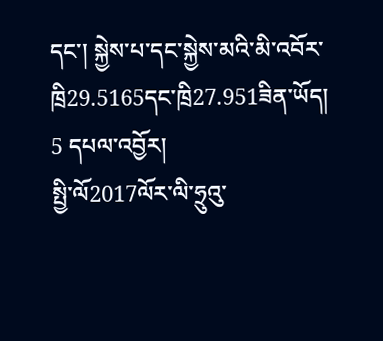དང་། སྐྱེས་པ་དང་སྐྱེས་མའི་མི་འབོར་ཁྲི29.5165དང་ཁྲི27.951ཟིན་ཡོད།
5 དཔལ་འབྱོར།
སྤྱི་ལོ2017ལོར་ལི་ཧྲུའུ་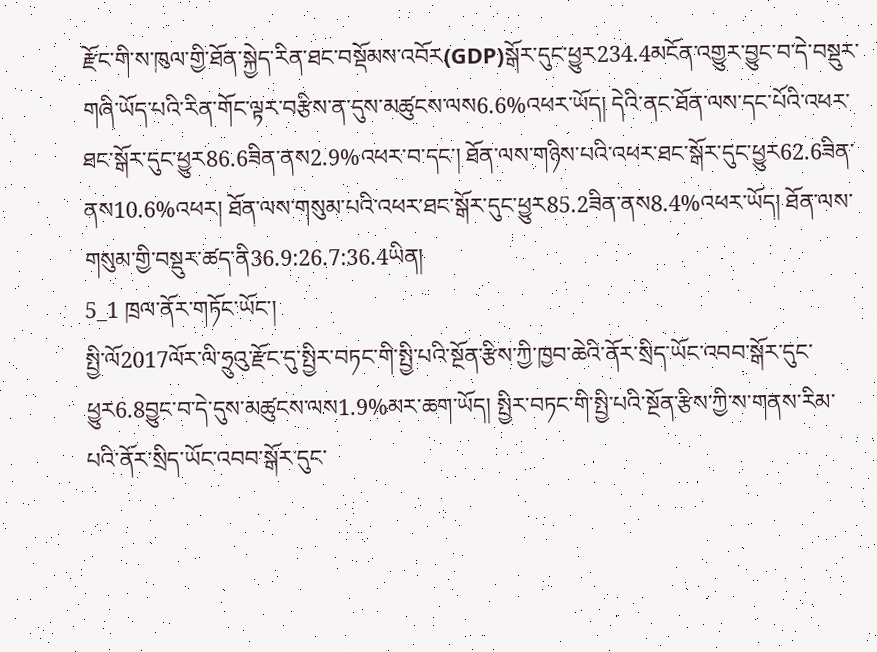རྫོང་གི་ས་ཁུལ་གྱི་ཐོན་སྐྱེད་རིན་ཐང་བསྡོམས་འབོར(GDP)སྒོར་དུང་ཕྱུར234.4མངོན་འགྱུར་བྱུང་བ་དེ་བསྡུར་གཞི་ཡོད་པའི་རིན་གོང་ལྟར་བརྩིས་ན་དུས་མཚུངས་ལས6.6%འཕར་ཡོད། དེའི་ནང་ཐོན་ལས་དང་པོའི་འཕར་ཐང་སྒོར་དུང་ཕྱུར86.6ཟིན་ནས2.9%འཕར་བ་དང་། ཐོན་ལས་གཉིས་པའི་འཕར་ཐང་སྒོར་དུང་ཕྱུར62.6ཟིན་ནས10.6%འཕར། ཐོན་ལས་གསུམ་པའི་འཕར་ཐང་སྒོར་དུང་ཕྱུར85.2ཟིན་ནས8.4%འཕར་ཡོད། ཐོན་ལས་གསུམ་གྱི་བསྡུར་ཚད་ནི36.9:26.7:36.4ཡིན།
5_1 ཁྲལ་ནོར་གཏོང་ཡོང་།
སྤྱི་ལོ2017ལོར་ལི་ཧྲུའུ་རྫོང་དུ་སྤྱིར་བཏང་གི་སྤྱི་པའི་སྔོན་རྩིས་ཀྱི་ཁྱབ་ཆེའི་ནོར་སྲིད་ཡོང་འབབ་སྒོར་དུང་ཕྱུར6.8བྱུང་བ་དེ་དུས་མཚུངས་ལས1.9%མར་ཆག་ཡོད། སྤྱིར་བཏང་གི་སྤྱི་པའི་སྔོན་རྩིས་ཀྱི་ས་གནས་རིམ་པའི་ནོར་སྲིད་ཡོང་འབབ་སྒོར་དུང་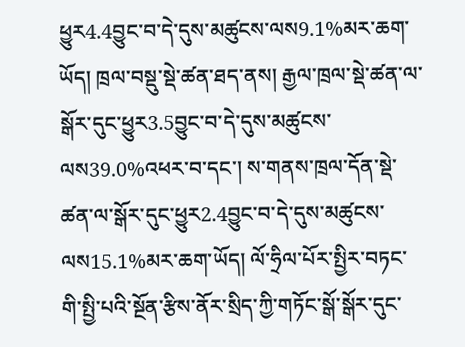ཕྱུར4.4བྱུང་བ་དེ་དུས་མཚུངས་ལས9.1%མར་ཆག་ཡོད། ཁྲལ་བསྡུ་སྡེ་ཚན་ཐད་ནས། རྒྱལ་ཁྲལ་སྡེ་ཚན་ལ་སྒོར་དུང་ཕྱུར3.5བྱུང་བ་དེ་དུས་མཚུངས་ལས39.0%འཕར་བ་དང་། ས་གནས་ཁྲལ་དོན་སྡེ་ཚན་ལ་སྒོར་དུང་ཕྱུར2.4བྱུང་བ་དེ་དུས་མཚུངས་ལས15.1%མར་ཆག་ཡོད། ལོ་ཧྲིལ་པོར་སྤྱིར་བཏང་གི་སྤྱི་པའི་སྔོན་རྩིས་ནོར་སྲིད་ཀྱི་གཏོང་སྒོ་སྒོར་དུང་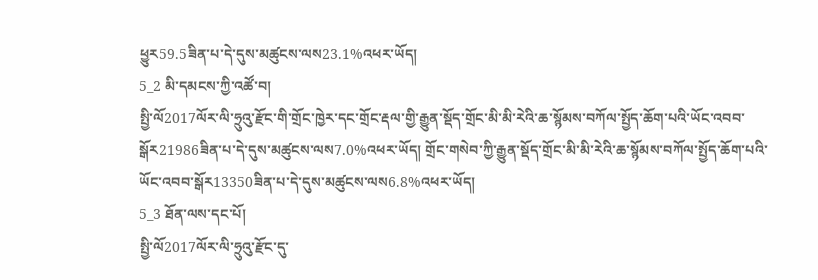ཕྱུར59.5ཟིན་པ་དེ་དུས་མཚུངས་ལས23.1%འཕར་ཡོད།
5_2 མི་དམངས་ཀྱི་འཚོ་བ།
སྤྱི་ལོ2017ལོར་ལི་ཧྲུའུ་རྫོང་གི་གྲོང་ཁྱེར་དང་གྲོང་རྡལ་གྱི་རྒྱུན་སྡོད་གྲོང་མི་མི་རེའི་ཆ་སྙོམས་བཀོལ་སྤྱོད་ཆོག་པའི་ཡོང་འབབ་སྒོར21986ཟིན་པ་དེ་དུས་མཚུངས་ལས7.0%འཕར་ཡོད། གྲོང་གསེབ་ཀྱི་རྒྱུན་སྡོད་གྲོང་མི་མི་རེའི་ཆ་སྙོམས་བཀོལ་སྤྱོད་ཆོག་པའི་ཡོང་འབབ་སྒོར13350ཟིན་པ་དེ་དུས་མཚུངས་ལས6.8%འཕར་ཡོད།
5_3 ཐོན་ལས་དང་པོ།
སྤྱི་ལོ2017ལོར་ལི་ཧྲུའུ་རྫོང་དུ་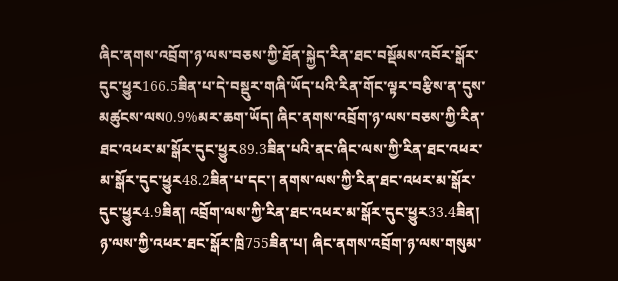ཞིང་ནགས་འབྲོག་ཉ་ལས་བཅས་ཀྱི་ཐོན་སྐྱེད་རིན་ཐང་བསྡོམས་འབོར་སྒོར་དུང་ཕྱུར166.5ཟིན་པ་དེ་བསྡུར་གཞི་ཡོད་པའི་རིན་གོང་ལྟར་བརྩིས་ན་དུས་མཚུངས་ལས0.9%མར་ཆག་ཡོད། ཞིང་ནགས་འབྲོག་ཉ་ལས་བཅས་ཀྱི་རིན་ཐང་འཕར་མ་སྒོར་དུང་ཕྱུར89.3ཟིན་པའི་ནང་ཞིང་ལས་ཀྱི་རིན་ཐང་འཕར་མ་སྒོར་དུང་ཕྱུར48.2ཟིན་པ་དང་། ནགས་ལས་ཀྱི་རིན་ཐང་འཕར་མ་སྒོར་དུང་ཕྱུར4.9ཟིན། འབྲོག་ལས་ཀྱི་རིན་ཐང་འཕར་མ་སྒོར་དུང་ཕྱུར33.4ཟིན། ཉ་ལས་ཀྱི་འཕར་ཐང་སྒོར་ཁྲི755ཟིན་པ། ཞིང་ནགས་འབྲོག་ཉ་ལས་གསུམ་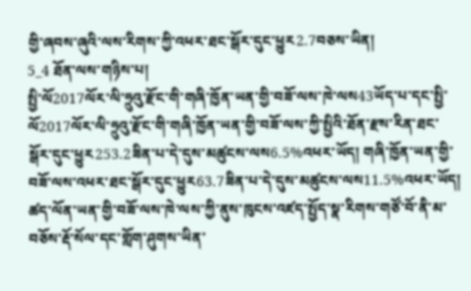གྱི་ཞབས་ཞུའི་ལས་རིགས་ཀྱི་འཕར་ཐང་སྒོར་དུང་ཕྱུར2.7བཅས་ཡིན།
5_4 ཐོན་ལས་གཉིས་པ།
སྤྱི་ལོ2017ལོར་ལི་ཧྲུའུ་རྫོང་གི་གཞི་ཁྱོན་ཡན་གྱི་བཟོ་ལས་ཁེ་ལས43ཡོད་པ་དང་སྤྱི་ལོ2017ལོར་ལི་ཧྲུའུ་རྫོང་གི་གཞི་ཁྱོན་ཡན་གྱི་བཟོ་ལས་ཀྱི་སྤྱིའི་ཐོན་རྫས་རིན་ཐང་སྒོར་དུང་ཕྱུར253.2ཟིན་པ་དེ་དུས་མཚུངས་ལས6.5%འཕར་ཡོད། གཞི་ཁྱོན་ཡན་གྱི་བཟོ་ལས་འཕར་ཐང་སྒོར་དུང་ཕྱུར63.7ཟིན་པ་དེ་དུས་མཚུངས་ལས11.5%འཕར་ཡོད། ཚད་ལོན་ཡན་གྱི་བཟོ་ལས་ཁེ་ལས་ཀྱི་ནུས་ཁུངས་འཛད་སྤྱོད་སྣ་རིགས་གཙོ་བོ་ནི་མ་བཅོས་རྡོ་སོལ་དང་གློག་ཤུགས་ཡིན་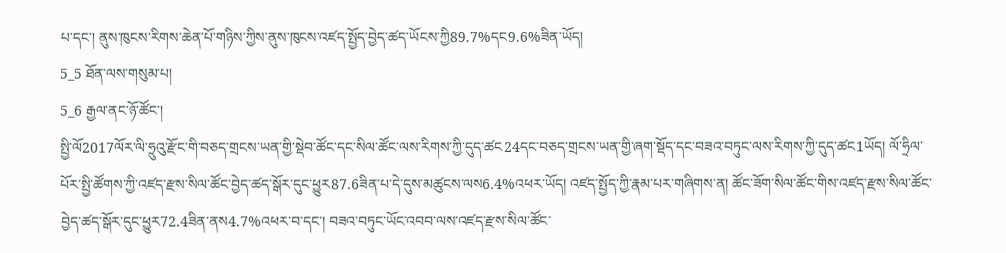པ་དང་། ནུས་ཁུངས་རིགས་ཆེན་པོ་གཉིས་ཀྱིས་ནུས་ཁུངས་འཛད་སྤྱོད་བྱེད་ཚད་ཡོངས་ཀྱི89.7%དང9.6%ཟིན་ཡོད།
5_5 ཐོན་ལས་གསུམ་པ།
5_6 རྒྱལ་ནང་ཉོ་ཚོང་།
སྤྱི་ལོ2017ལོར་ལི་ཧྲུའུ་རྫོང་གི་བཅད་གྲངས་ཡན་གྱི་སྡེབ་ཚོང་དང་སིལ་ཚོང་ལས་རིགས་ཀྱི་དུད་ཚང24དང་བཅད་གྲངས་ཡན་གྱི་ཞག་སྡོད་དང་བཟའ་བཏུང་ལས་རིགས་ཀྱི་དུད་ཚང1ཡོད། ལོ་ཧྲིལ་པོར་སྤྱི་ཚོགས་ཀྱི་འཛད་རྫས་སིལ་ཚོང་བྱེད་ཚད་སྒོར་དུང་ཕྱུར87.6ཟིན་པ་དེ་དུས་མཚུངས་ལས6.4%འཕར་ཡོད། འཛད་སྤྱོད་ཀྱི་རྣམ་པར་གཞིགས་ན། ཚོང་ཟོག་སིལ་ཚོང་གིས་འཛད་རྫས་སིལ་ཚོང་བྱེད་ཚད་སྒོར་དུང་ཕྱུར72.4ཟིན་ནས4.7%འཕར་བ་དང་། བཟའ་བཏུང་ཡོང་འབབ་ལས་འཛད་རྫས་སིལ་ཚོང་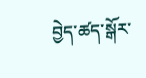བྱེད་ཚད་སྒོར་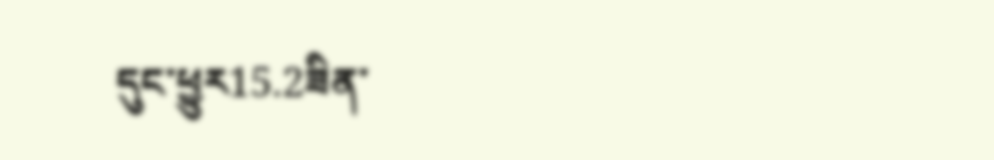དུང་ཕྱུར15.2ཟིན་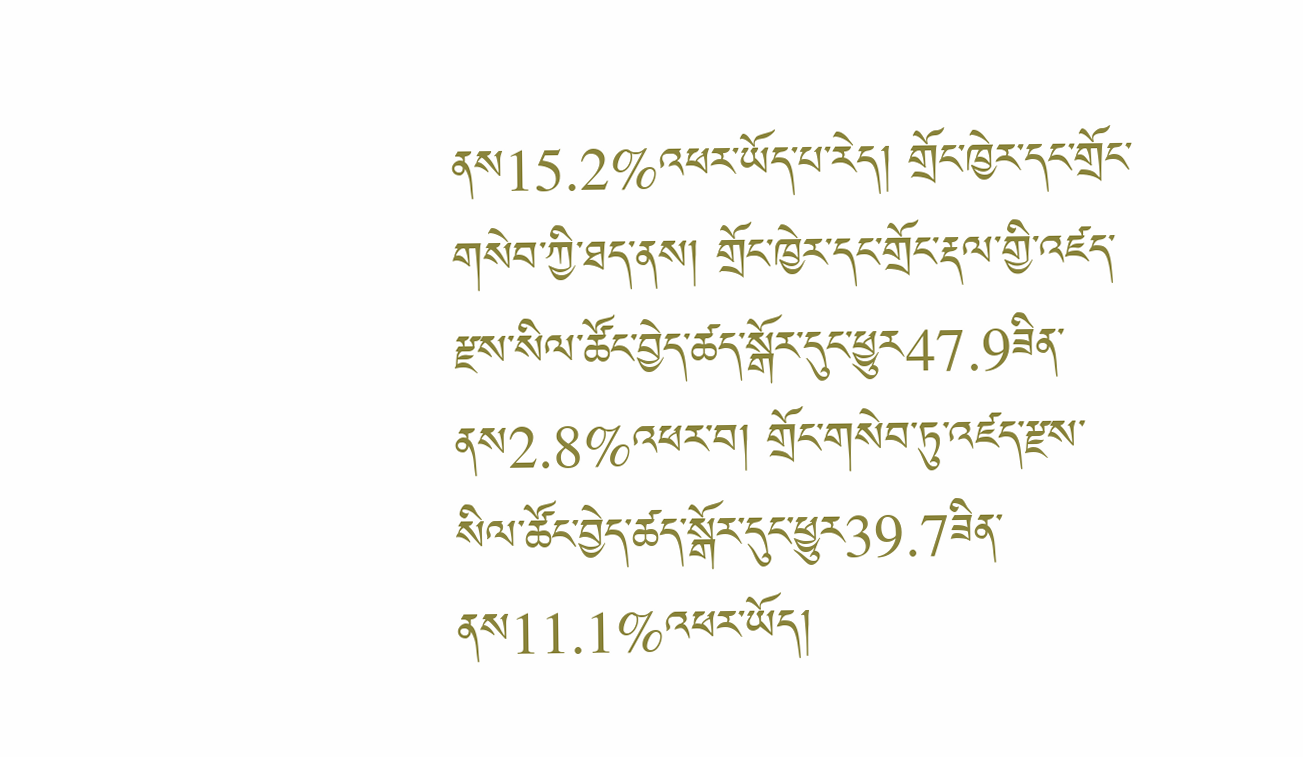ནས15.2%འཕར་ཡོད་པ་རེད། གྲོང་ཁྱེར་དང་གྲོང་གསེབ་ཀྱི་ཐད་ནས། གྲོང་ཁྱེར་དང་གྲོང་རྡལ་གྱི་འཛད་རྫས་སིལ་ཚོང་བྱེད་ཚད་སྒོར་དུང་ཕྱུར47.9ཟིན་ནས2.8%འཕར་བ། གྲོང་གསེབ་ཏུ་འཛད་རྫས་སིལ་ཚོང་བྱེད་ཚད་སྒོར་དུང་ཕྱུར39.7ཟིན་ནས11.1%འཕར་ཡོད།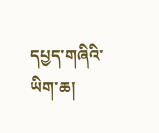དཔྱད་གཞིའི་ཡིག་ཆ།